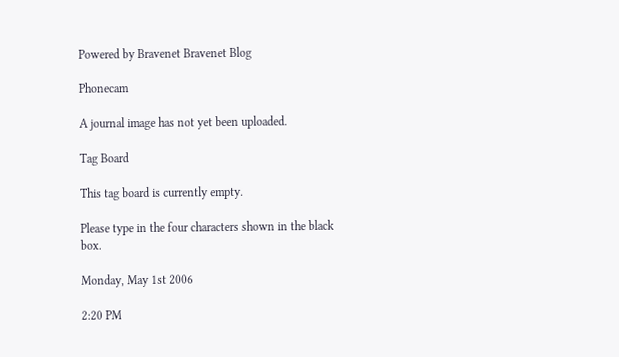Powered by Bravenet Bravenet Blog

Phonecam

A journal image has not yet been uploaded.

Tag Board

This tag board is currently empty.

Please type in the four characters shown in the black box.

Monday, May 1st 2006

2:20 PM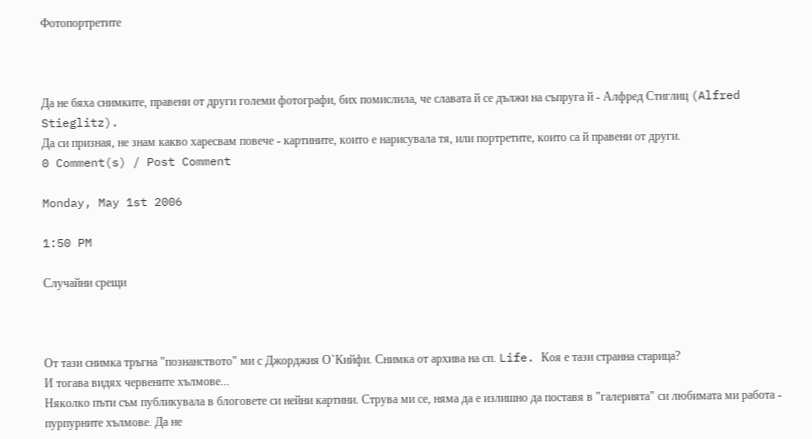Фотопортретите



Да не бяха снимките, правени от други големи фотографи, бих помислила, че славата й се дължи на съпруга й - Алфред Стиглиц (Alfred  Stieglitz).
Да си призная, не знам какво харесвам повече - картините, които е нарисувала тя, или портретите, които са й правени от други.
0 Comment(s) / Post Comment

Monday, May 1st 2006

1:50 PM

Случайни срещи



От тази снимка тръгна "познанството" ми с Джорджия О`Кийфи. Снимка от архива на сп. Life. Коя е тази странна старица?
И тогава видях червените хълмове...
Няколко пъти съм публикувала в блоговете си нейни картини. Струва ми се, няма да е излишно да поставя в "галерията" си любимата ми работа - пурпурните хълмове. Да не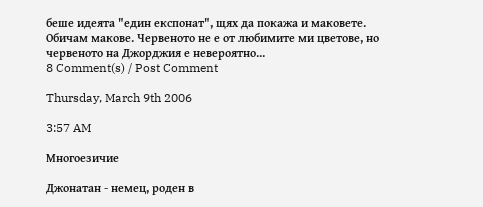беше идеята "един експонат", щях да покажа и маковете. Обичам макове. Червеното не е от любимите ми цветове, но червеното на Джорджия е невероятно...
8 Comment(s) / Post Comment

Thursday, March 9th 2006

3:57 AM

Многоезичие

Джонатан - немец, роден в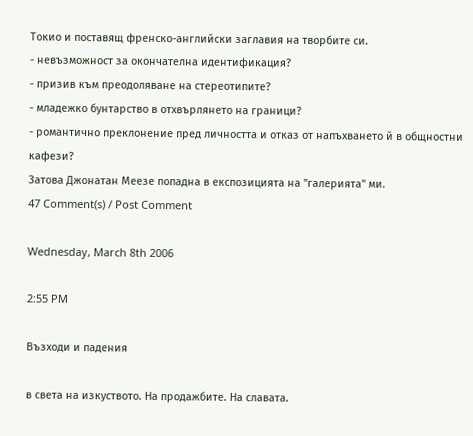Токио и поставящ френско-английски заглавия на творбите си.
- невъзможност за окончателна идентификация?
- призив към преодоляване на стереотипите?
- младежко бунтарство в отхвърлянето на граници?
- романтично преклонение пред личността и отказ от напъхването й в общностни кафези?
Затова Джонатан Меезе попадна в експозицията на "галерията" ми.
47 Comment(s) / Post Comment

Wednesday, March 8th 2006

2:55 PM

Възходи и падения

в света на изкуството. На продажбите. На славата.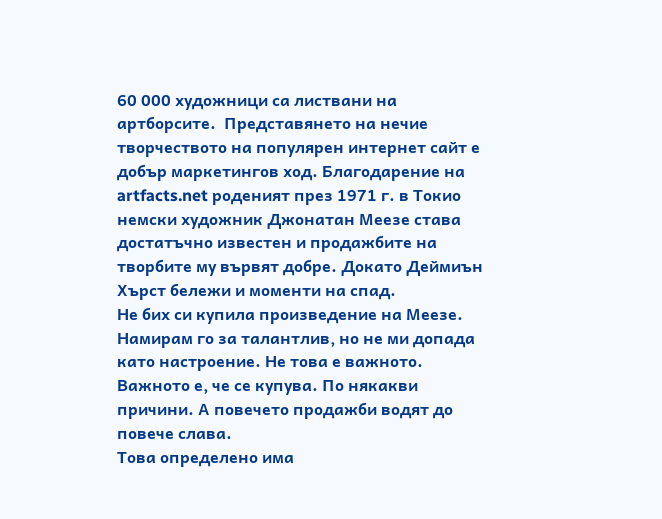60 000 художници са листвани на артборсите.  Представянето на нечие творчеството на популярен интернет сайт е добър маркетингов ход. Благодарение на artfacts.net роденият през 1971 г. в Токио немски художник Джонатан Меезе става достатъчно известен и продажбите на творбите му вървят добре. Докато Деймиън Хърст бележи и моменти на спад.
Не бих си купила произведение на Меезе. Намирам го за талантлив, но не ми допада като настроение. Не това е важното. Важното е, че се купува. По някакви причини. А повечето продажби водят до повече слава.
Това определено има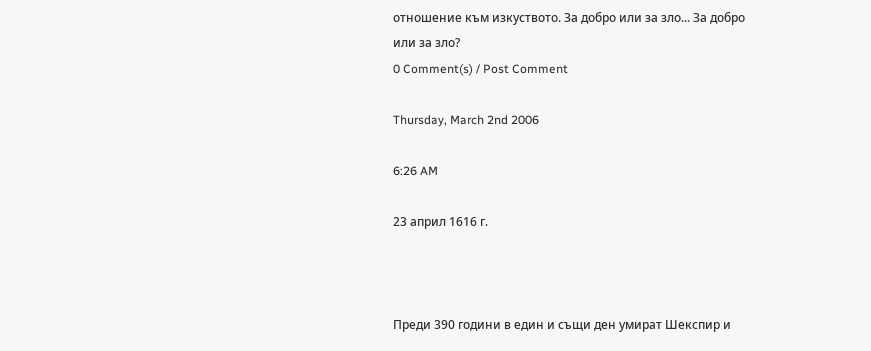отношение към изкуството. За добро или за зло... За добро или за зло?
0 Comment(s) / Post Comment

Thursday, March 2nd 2006

6:26 AM

23 април 1616 г.



Преди 390 години в един и същи ден умират Шекспир и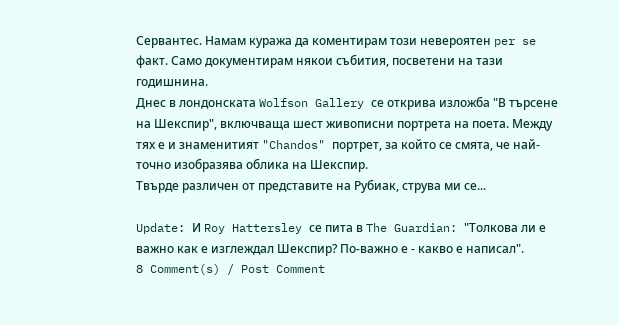Сервантес. Намам куража да коментирам този невероятен per se факт. Само документирам някои събития, посветени на тази годишнина.
Днес в лондонската Wolfson Gallery се открива изложба "В търсене на Шекспир", включваща шест живописни портрета на поета. Между тях е и знаменитият "Chandos" портрет, за който се смята, че най-точно изобразява облика на Шекспир.
Твърде различен от представите на Рубиак, струва ми се...

Update: И Roy Hattersley се пита в The Guardian: "Толкова ли е важно как е изглеждал Шекспир? По-важно е - какво е написал".
8 Comment(s) / Post Comment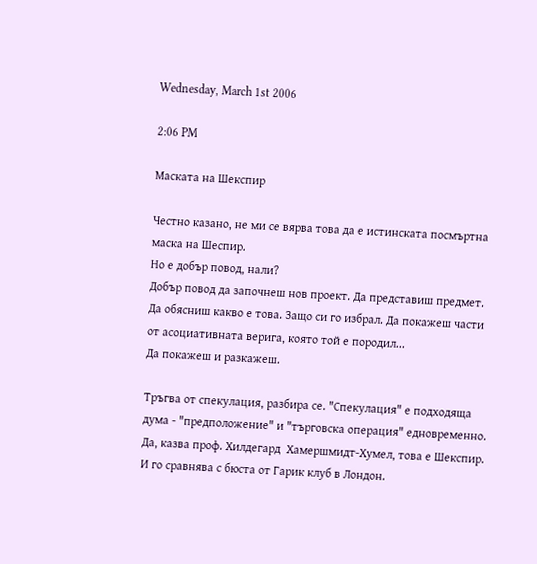Wednesday, March 1st 2006

2:06 PM

Маската на Шекспир

Честно казано, не ми се вярва това да е истинската посмъртна маска на Шеспир.
Но е добър повод, нали?
Добър повод да започнеш нов проект. Да представиш предмет. Да обясниш какво е това. Защо си го избрал. Да покажеш части от асоциативната верига, която той е породил...
Да покажеш и разкажеш.

Тръгва от спекулация, разбира се. "Спекулация" е подходяща дума - "предположение" и "търговска операция" едновременно. Да, казва проф. Хилдегард  Хамершмидт-Хумел, това е Шекспир. И го сравнява с бюста от Гарик клуб в Лондон.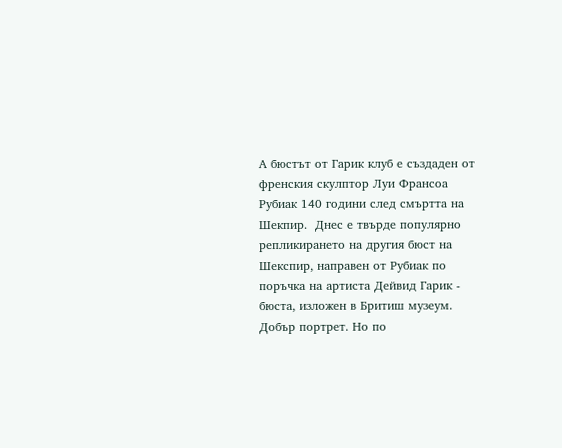А бюстът от Гарик клуб е създаден от френския скулптор Луи Франсоа Рубиак 140 години след смъртта на Шекпир.  Днес е твърде популярно репликирането на другия бюст на Шекспир, направен от Рубиак по поръчка на артиста Дейвид Гарик - бюста, изложен в Бритиш музеум. Добър портрет. Но по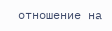отношение на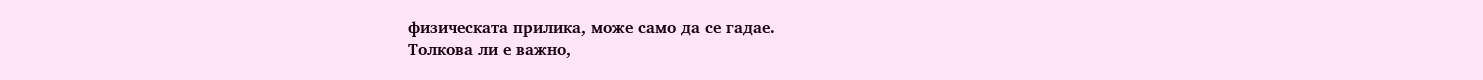физическата прилика, може само да се гадае.
Толкова ли е важно,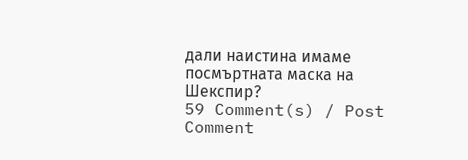дали наистина имаме посмъртната маска на Шекспир?
59 Comment(s) / Post Comment